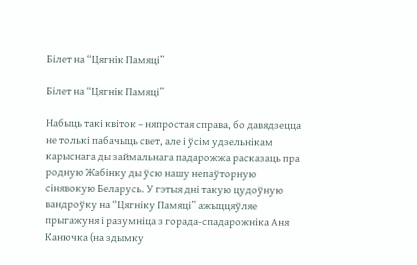Білет на “Цягнік Памяці”

Білет на “Цягнік Памяці”

Набыць такі квіток – няпростая справа, бо давядзецца не толькі пабачыць свет, але і ўсім удзельнікам карыснага ды займальнага падарожжа расказаць пра родную Жабінку ды ўсю нашу непаўторную сінявокую Беларусь. У гэтыя дні такую цудоўную вандроўку на “Цягніку Памяці” ажыццяўляе прыгажуня і разумніца з горада-спадарожніка Аня Канючка (на здымку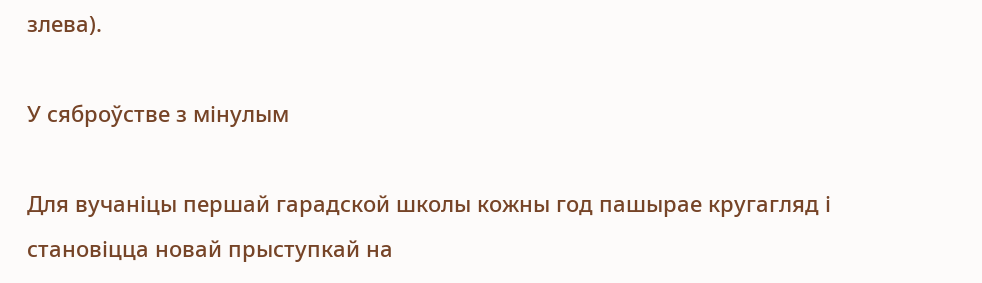злева).

У сяброўстве з мінулым

Для вучаніцы першай гарадской школы кожны год пашырае кругагляд і становіцца новай прыступкай на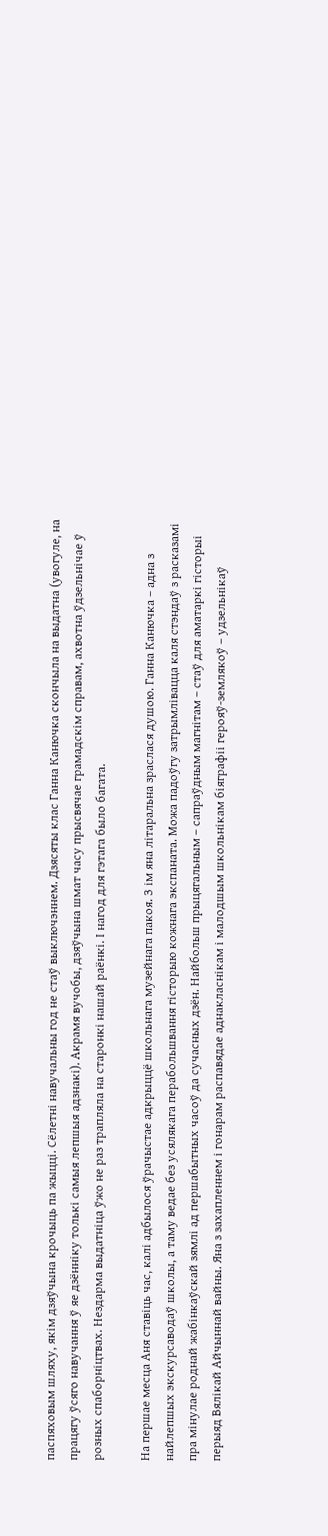паспяховым шляху, якім дзяўчына крочыць па жыцці. Сёлетні навучальны год не стаў выключэннем. Дзясяты клас Ганна Канючка скончыла на выдатна (увогуле, на працягу ўсяго навучання ў яе дзённіку толькі самыя лепшыя адзнакі). Акрамя вучобы, дзяўчына шмат часу прысвячае грамадскім справам, ахвотна ўдзельнічае ў розных спаборніцтвах. Нездарма выдатніца ўжо не раз трапляла на старонкі нашай раёнкі. І нагод для гэтага было багата.

На першае месца Аня ставіць час, калі адбылося ўрачыстае адкрыццё школьнага музейнага пакоя. З ім яна літаральна зраслася душою. Ганна Канючка – адна з найлепшых экскурсаводаў школы, а таму ведае без усялякага перабольшвання гісторыю кожнага экспаната. Можа падоўгу затрымлівацца каля стэндаў з расказамі пра мінулае роднай жабінкаўскай зямлі ад першабытных часоў да сучасных дзён. Найбольш прыцягальным – сапраўдным магнітам – стаў для аматаркі гісторыі перыяд Вялікай Айчыннай вайны. Яна з захапленнем і гонарам распавядае аднакласнікам і малодшым школьнікам біяграфіі герояў-землякоў – удзельнікаў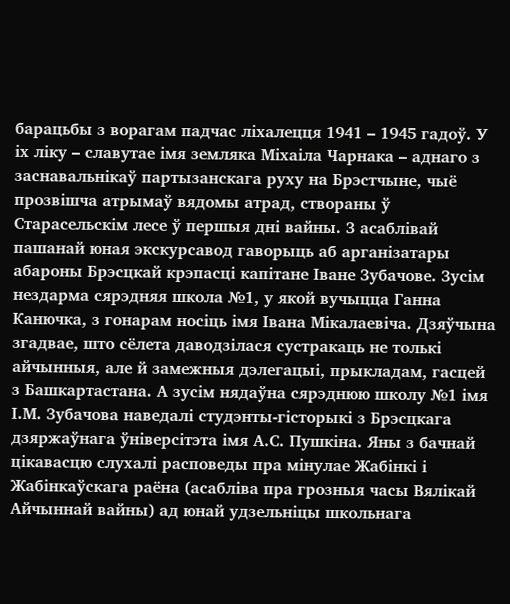барацьбы з ворагам падчас ліхалецця 1941 – 1945 гадоў. У іх ліку – славутае імя земляка Міхаіла Чарнака – аднаго з заснавальнікаў партызанскага руху на Брэстчыне, чыё прозвішча атрымаў вядомы атрад, створаны ў Старасельскім лесе ў першыя дні вайны. З асаблівай пашанай юная экскурсавод гаворыць аб арганізатары абароны Брэсцкай крэпасці капітане Іване Зубачове. Зусім нездарма сярэдняя школа №1, у якой вучыцца Ганна Канючка, з гонарам носіць імя Івана Мікалаевіча. Дзяўчына згадвае, што сёлета даводзілася сустракаць не толькі айчынныя, але й замежныя дэлегацыі, прыкладам, гасцей з Башкартастана. А зусім нядаўна сярэднюю школу №1 імя І.М. Зубачова наведалі студэнты-гісторыкі з Брэсцкага дзяржаўнага ўніверсітэта імя А.С. Пушкіна. Яны з бачнай цікавасцю слухалі расповеды пра мінулае Жабінкі і Жабінкаўскага раёна (асабліва пра грозныя часы Вялікай Айчыннай вайны) ад юнай удзельніцы школьнага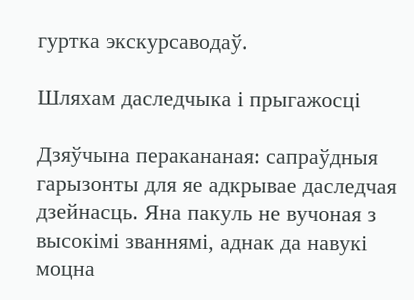гуртка экскурсаводаў.

Шляхам даследчыка і прыгажосці

Дзяўчына перакананая: сапраўдныя гарызонты для яе адкрывае даследчая дзейнасць. Яна пакуль не вучоная з высокімі званнямі, аднак да навукі моцна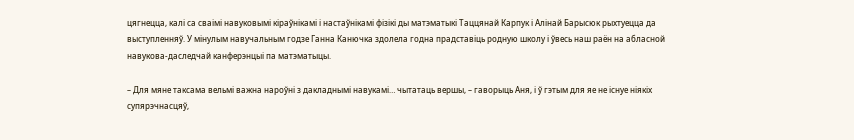цягнецца, калі са сваімі навуковымі кіраўнікамі і настаўнікамі фізікі ды матэматыкі Таццянай Карпук і Алінай Барысюк рыхтуецца да выступленняў. У мінулым навучальным годзе Ганна Канючка здолела годна прадставіць родную школу і ўвесь наш раён на абласной навукова-даследчай канферэнцыі па матэматыцы.

– Для мяне таксама вельмі важна нароўні з дакладнымі навукамі… чытатаць вершы, – гаворыць Аня, і ў гэтым для яе не існуе ніякіх супярэчнасцяў,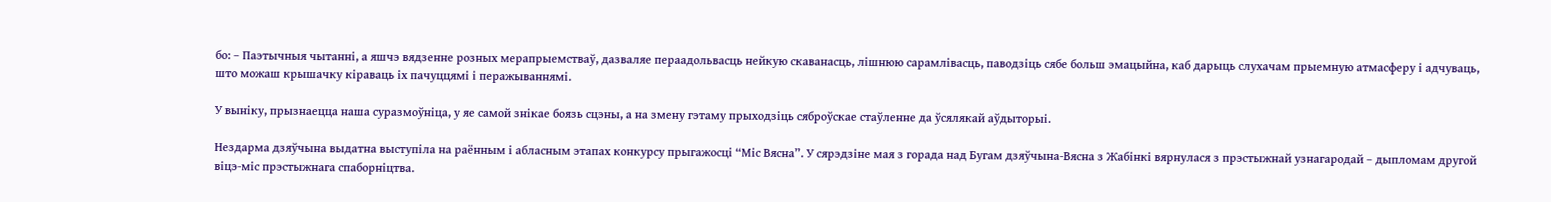бо: – Паэтычныя чытанні, а яшчэ вядзенне розных мерапрыемстваў, дазваляе пераадольвасць нейкую скаванасць, лішнюю сарамлівасць, паводзіць сябе больш эмацыйна, каб дарыць слухачам прыемную атмасферу і адчуваць, што можаш крышачку кіраваць іх пачуццямі і перажываннямі.

У выніку, прызнаецца наша суразмоўніца, у яе самой знікае боязь сцэны, а на змену гэтаму прыходзіць сяброўскае стаўленне да ўсялякай аўдыторыі.

Нездарма дзяўчына выдатна выступіла на раённым і абласным этапах конкурсу прыгажосці “Міс Вясна”. У сярэдзіне мая з горада над Бугам дзяўчына-Вясна з Жабінкі вярнулася з прэстыжнай узнагародай – дыпломам другой віцэ-міс прэстыжнага спаборніцтва.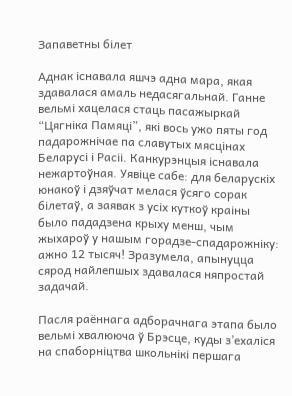Запаветны білет

Аднак існавала яшчэ адна мара, якая здавалася амаль недасягальнай. Ганне вельмі хацелася стаць пасажыркай “Цягніка Памяці”, які вось ужо пяты год падарожнічае па славутых мясцінах Беларусі і Расіі. Канкурэнцыя існавала нежартоўная. Уявіце сабе: для беларускіх юнакоў і дзяўчат мелася ўсяго сорак білетаў, а заявак з усіх куткоў краіны было пададзена крыху менш, чым жыхароў у нашым горадзе-спадарожніку: ажно 12 тысяч! Зразумела, апынуцца сярод найлепшых здавалася няпростай задачай.

Пасля раённага адборачнага этапа было вельмі хвалююча ў Брэсце, куды з’ехаліся на спаборніцтва школьнікі першага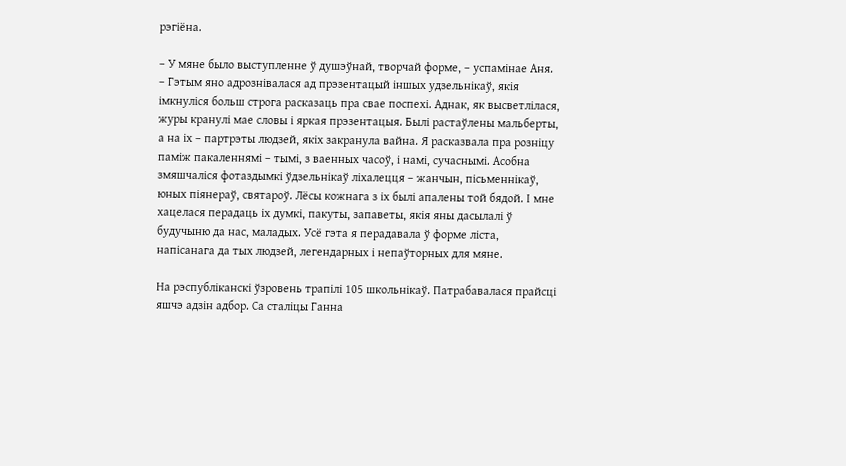рэгіёна.

– У мяне было выступленне ў душэўнай, творчай форме, – успамінае Аня. – Гэтым яно адрознівалася ад прэзентацый іншых удзельнікаў, якія імкнуліся больш строга расказаць пра свае поспехі. Аднак, як высветлілася, журы кранулі мае словы і яркая прэзентацыя. Былі растаўлены мальберты, а на іх – партрэты людзей, якіх закранула вайна. Я расказвала пра розніцу паміж пакаленнямі – тымі, з ваенных часоў, і намі, сучаснымі. Асобна змяшчаліся фотаздымкі ўдзельнікаў ліхалецця – жанчын, пісьменнікаў, юных піянераў, святароў. Лёсы кожнага з іх былі апалены той бядой. І мне хацелася перадаць іх думкі, пакуты, запаветы, якія яны дасылалі ў будучыню да нас, маладых. Усё гэта я перадавала ў форме ліста, напісанага да тых людзей, легендарных і непаўторных для мяне.

На рэспубліканскі ўзровень трапілі 105 школьнікаў. Патрабавалася прайсці яшчэ адзін адбор. Са сталіцы Ганна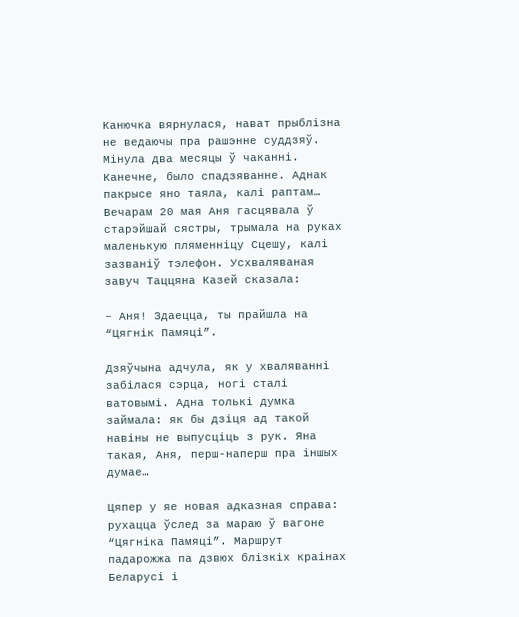Канючка вярнулася, нават прыблізна не ведаючы пра рашэнне суддзяў. Мінула два месяцы ў чаканні. Канечне, было спадзяванне. Аднак пакрысе яно таяла, калі раптам… Вечарам 20 мая Аня гасцявала ў старэйшай сястры, трымала на руках маленькую пляменніцу Сцешу, калі зазваніў тэлефон. Усхваляваная завуч Таццяна Казей сказала:

– Аня! Здаецца, ты прайшла на “Цягнік Памяці”.

Дзяўчына адчула, як у хваляванні забілася сэрца, ногі сталі ватовымі. Адна толькі думка займала: як бы дзіця ад такой навіны не выпусціць з рук. Яна такая, Аня, перш-наперш пра іншых думае…

Цяпер у яе новая адказная справа: рухацца ўслед за мараю ў вагоне “Цягніка Памяці”. Маршрут падарожжа па дзвюх блізкіх краінах Беларусі і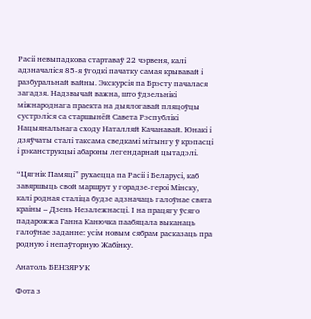Расіі невыпадкова стартаваў 22 чэрвеня, калі адзначаліся 85-я ўгодкі пачатку самая крывавай і разбуральнай вайны. Экскурсія па Брэсту пачалася загадзя. Надзвычай важна, што ўдзельнікі міжнароднага праекта на дыялогавай пляцоўцы сустрэліся са старшынёй Савета Рэспублікі Нацыянальнага сходу Наталляй Качанавай. Юнакі і дзяўчаты сталі таксама сведкамі мітынгу ў крэпасці і рэканструкцыі абароны легендарнай цытадэлі.

“Цягнік Памяці” рухаецца па Расіі і Беларусі, каб завяршыць свой маршрут у горадзе-героі Мінску, калі родная сталіца будзе адзначаць галоўнае свята краіны – Дзень Незалежнасці. І на працягу ўсяго падарожжа Ганна Канючка паабяцала выканаць галоўнае заданне: усім новым сябрам расказаць пра родную і непаўторную Жабінку.

Анатоль БЕНЗЯРУК

Фота з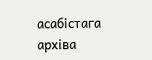асабістага архіва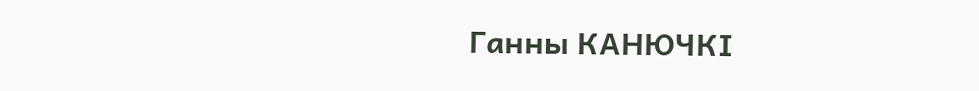Ганны КАНЮЧКІ